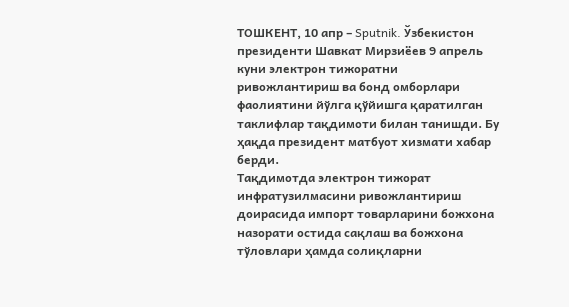ТОШКЕНТ, 10 апр – Sputnik. Ўзбекистон президенти Шавкат Мирзиёев 9 апрель куни электрон тижоратни ривожлантириш ва бонд омборлари фаолиятини йўлга қўйишга қаратилган таклифлар тақдимоти билан танишди. Бу ҳақда президент матбуот хизмати хабар берди.
Тақдимотда электрон тижорат инфратузилмасини ривожлантириш доирасида импорт товарларини божхона назорати остида сақлаш ва божхона тўловлари ҳамда солиқларни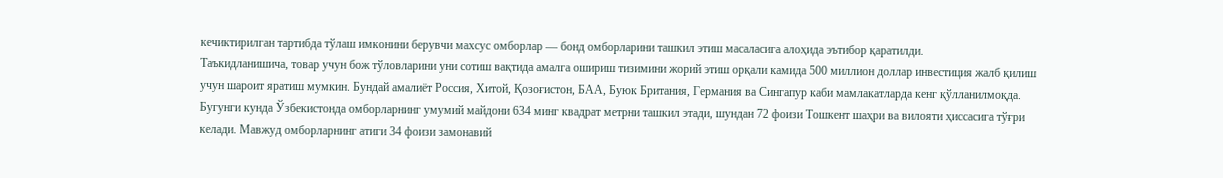кечиктирилган тартибда тўлаш имконини берувчи махсус омборлар — бонд омборларини ташкил этиш масаласига алоҳида эътибор қаратилди.
Таъкидланишича, товар учун бож тўловларини уни сотиш вақтида амалга ошириш тизимини жорий этиш орқали камида 500 миллион доллар инвестиция жалб қилиш учун шароит яратиш мумкин. Бундай амалиёт Россия, Хитой, Қозоғистон, БАА, Буюк Британия, Германия ва Сингапур каби мамлакатларда кенг қўлланилмоқда.
Бугунги кунда Ўзбекистонда омборларнинг умумий майдони 634 минг квадрат метрни ташкил этади, шундан 72 фоизи Тошкент шаҳри ва вилояти ҳиссасига тўғри келади. Мавжуд омборларнинг атиги 34 фоизи замонавий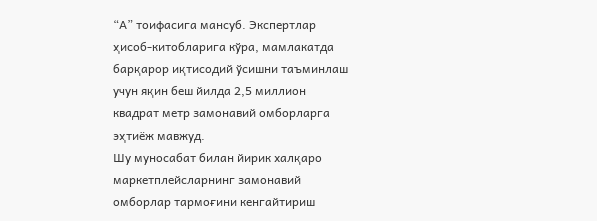“А” тоифасига мансуб. Экспертлар ҳисоб-китобларига кўра, мамлакатда барқарор иқтисодий ўсишни таъминлаш учун яқин беш йилда 2,5 миллион квадрат метр замонавий омборларга эҳтиёж мавжуд.
Шу муносабат билан йирик халқаро маркетплейсларнинг замонавий омборлар тармоғини кенгайтириш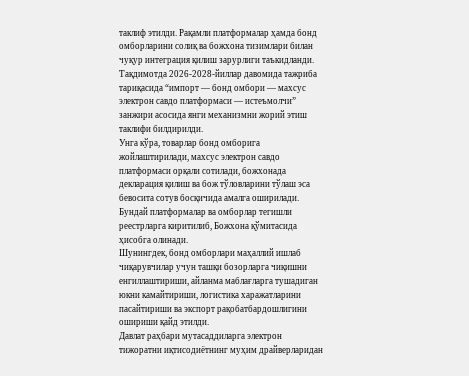таклиф этилди. Рақамли платформалар ҳамда бонд омборларини солиқ ва божхона тизимлари билан чуқур интеграция қилиш зарурлиги таъкидланди. Тақдимотда 2026-2028-йиллар давомида тажриба тариқасида “импорт — бонд омбори — махсус электрон савдо платформаси — истеъмолчи” занжири асосида янги механизмни жорий этиш таклифи билдирилди.
Унга кўра, товарлар бонд омборига жойлаштирилади, махсус электрон савдо платформаси орқали сотилади, божхонада декларация қилиш ва бож тўловларини тўлаш эса бевосита сотув босқичида амалга оширилади. Бундай платформалар ва омборлар тегишли реестрларга киритилиб, Божхона қўмитасида ҳисобга олинади.
Шунингдек, бонд омборлари маҳаллий ишлаб чиқарувчилар учун ташқи бозорларга чиқишни енгиллаштириши, айланма маблағларга тушадиган юкни камайтириши, логистика харажатларини пасайтириши ва экспорт рақобатбардошлигини ошириши қайд этилди.
Давлат раҳбари мутасаддиларга электрон тижоратни иқтисодиётнинг муҳим драйверларидан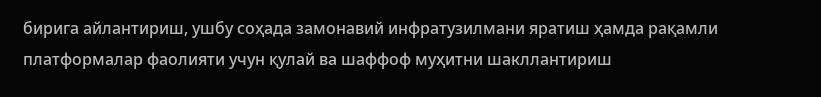бирига айлантириш, ушбу соҳада замонавий инфратузилмани яратиш ҳамда рақамли платформалар фаолияти учун қулай ва шаффоф муҳитни шакллантириш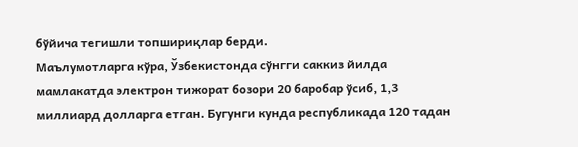бўйича тегишли топшириқлар берди.
Маълумотларга кўра, Ўзбекистонда сўнгги саккиз йилда мамлакатда электрон тижорат бозори 20 баробар ўсиб, 1,3 миллиард долларга етган. Бугунги кунда республикада 120 тадан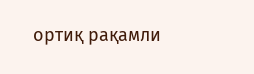ортиқ рақамли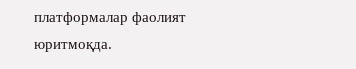платформалар фаолият юритмоқда.